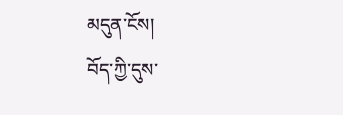མདུན་ངོས།
བོད་ཀྱི་དུས་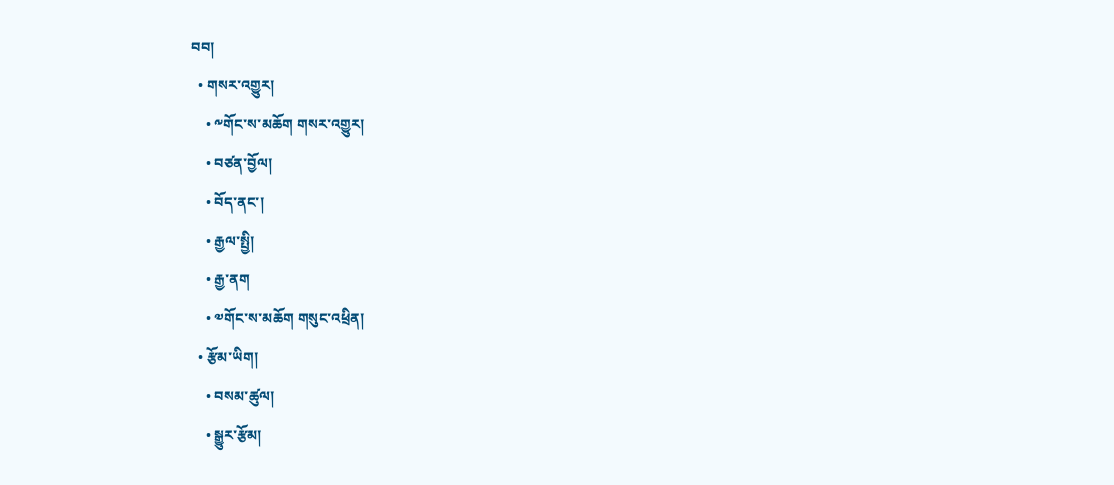བབ།
  • གསར་འགྱུར།
    • ༸གོང་ས་མཆོག གསར་འགྱུར།
    • བཙན་བྱོལ།
    • བོད་ནང་།
    • རྒྱལ་སྤྱི།
    • རྒྱ་ནག
    • ༧གོང་ས་མཆོག གསུང་འཕྲིན།
  • རྩོམ་ཡིག།
    • བསམ་ཚུལ།
    • སྒྱུར་རྩོམ།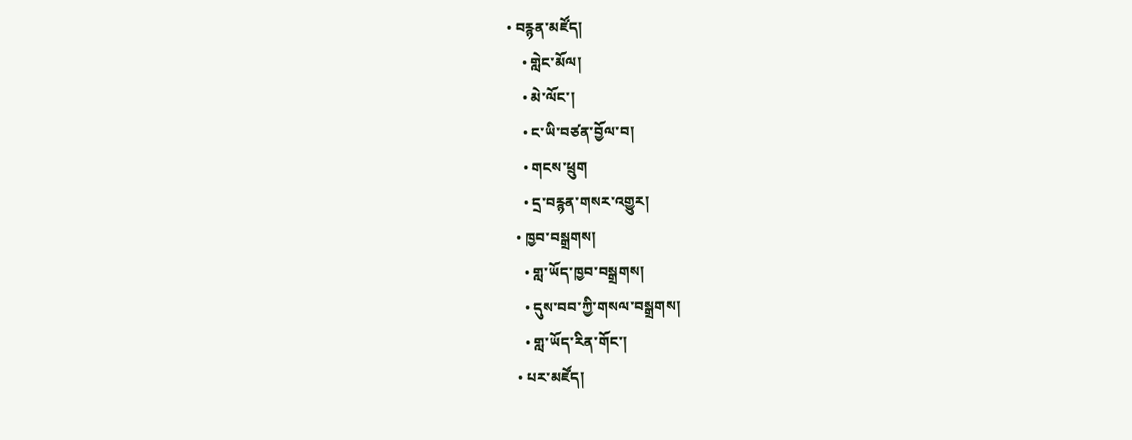• བརྙན་མཛོད།
    • གླེང་མོལ།
    • མེ་ལོང་།
    • ང་ཡི་བཙན་བྱོལ་བ།
    • གངས་ཕྲུག
    • དྲ་བརྙན་གསར་འགྱུར།
  • ཁྱབ་བསྒྲགས།
    • གླ་ཡོད་ཁྱབ་བསྒྲགས།
    • དུས་བབ་ཀྱི་གསལ་བསྒྲགས།
    • གླ་ཡོད་རིན་གོང་།
  • པར་མཛོད།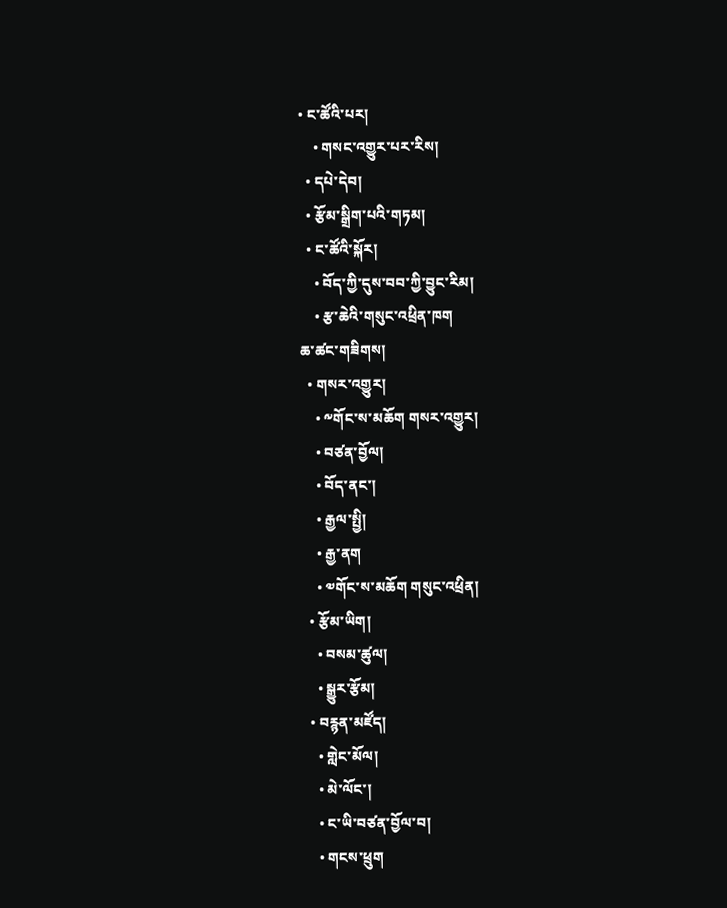• ང་ཚོའི་པར།
    • གསང་འགྱུར་པར་རིས།
  • དཔེ་དེབ།
  • རྩོམ་སྒྲིག་པའི་གཏམ།
  • ང་ཚོའི་སྐོར།
    • བོད་ཀྱི་དུས་བབ་ཀྱི་བྱུང་རིམ།
    • རྩ་ཆེའི་གསུང་འཕྲིན་ཁག
ཆ་ཚང་གཟིགས།
  • གསར་འགྱུར།
    • ༸གོང་ས་མཆོག གསར་འགྱུར།
    • བཙན་བྱོལ།
    • བོད་ནང་།
    • རྒྱལ་སྤྱི།
    • རྒྱ་ནག
    • ༧གོང་ས་མཆོག གསུང་འཕྲིན།
  • རྩོམ་ཡིག།
    • བསམ་ཚུལ།
    • སྒྱུར་རྩོམ།
  • བརྙན་མཛོད།
    • གླེང་མོལ།
    • མེ་ལོང་།
    • ང་ཡི་བཙན་བྱོལ་བ།
    • གངས་ཕྲུག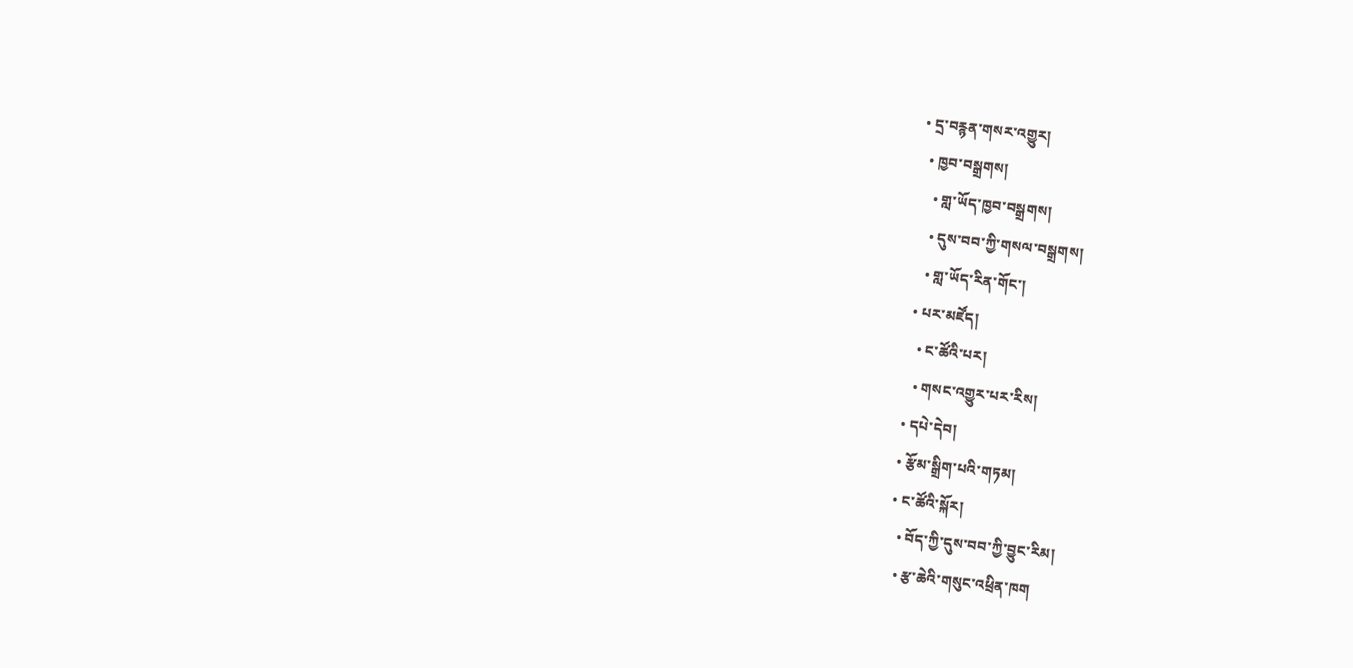• དྲ་བརྙན་གསར་འགྱུར།
  • ཁྱབ་བསྒྲགས།
    • གླ་ཡོད་ཁྱབ་བསྒྲགས།
    • དུས་བབ་ཀྱི་གསལ་བསྒྲགས།
    • གླ་ཡོད་རིན་གོང་།
  • པར་མཛོད།
    • ང་ཚོའི་པར།
    • གསང་འགྱུར་པར་རིས།
  • དཔེ་དེབ།
  • རྩོམ་སྒྲིག་པའི་གཏམ།
  • ང་ཚོའི་སྐོར།
    • བོད་ཀྱི་དུས་བབ་ཀྱི་བྱུང་རིམ།
    • རྩ་ཆེའི་གསུང་འཕྲིན་ཁག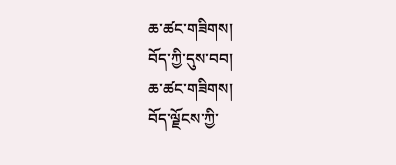ཆ་ཚང་གཟིགས།
བོད་ཀྱི་དུས་བབ།
ཆ་ཚང་གཟིགས།
བོད་ལྗོངས་ཀྱི་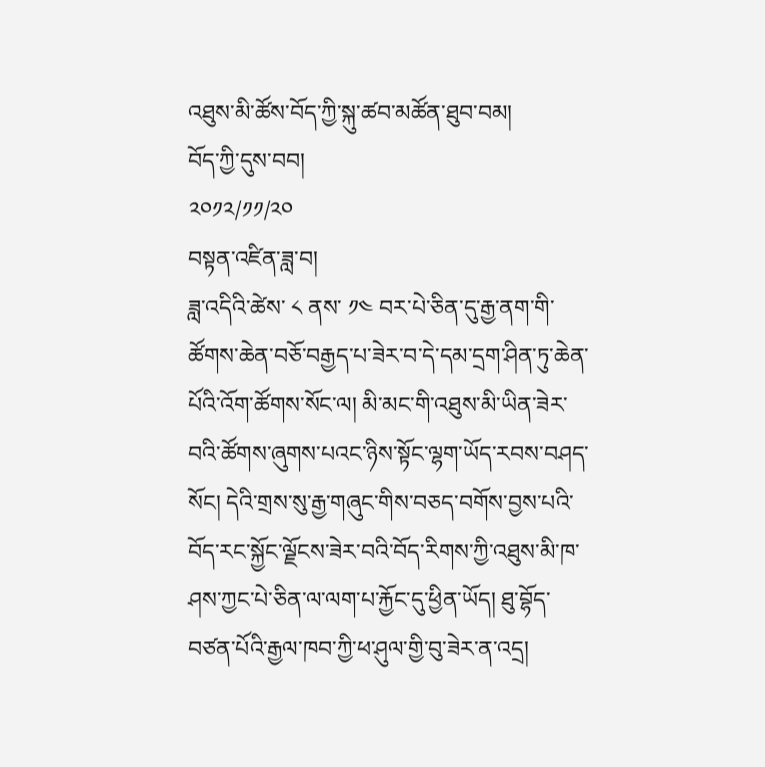འཐུས་མི་ཚོས་བོད་ཀྱི་སྐུ་ཚབ་མཚོན་ཐུབ་བམ།
བོད་ཀྱི་དུས་བབ།
༢༠༡༢/༡༡/༢༠
བསྟན་འཛིན་ཟླ་བ།
ཟླ་འདིའི་ཚེས་ ༨ ནས་ ༡༤ བར་པེ་ཅིན་དུ་རྒྱ་ནག་གི་ཚོགས་ཆེན་བཅོ་བརྒྱད་པ་ཟེར་བ་དེ་དམ་དྲག་ཤིན་ཏུ་ཆེན་པོའི་འོག་ཚོགས་སོང་ལ། མི་མང་གི་འཐུས་མི་ཡིན་ཟེར་བའི་ཚོགས་ཞུགས་པའང་ཉིས་སྟོང་ལྷག་ཡོད་རབས་བཤད་སོང། དེའི་གྲས་སུ་རྒྱ་གཞུང་གིས་བཅད་བགོས་བྱས་པའི་བོད་རང་སྐྱོང་ལྗོངས་ཟེར་བའི་བོད་རིགས་ཀྱི་འཐུས་མི་ཁ་ཤས་ཀྱང་པེ་ཅིན་ལ་ལག་པ་རྐྱོང་དུ་ཕྱིན་ཡོད། ཐུ་བྷོད་བཙན་པོའི་རྒྱལ་ཁབ་ཀྱི་ཕ་ཤུལ་གྱི་བུ་ཟེར་ན་འདྲ།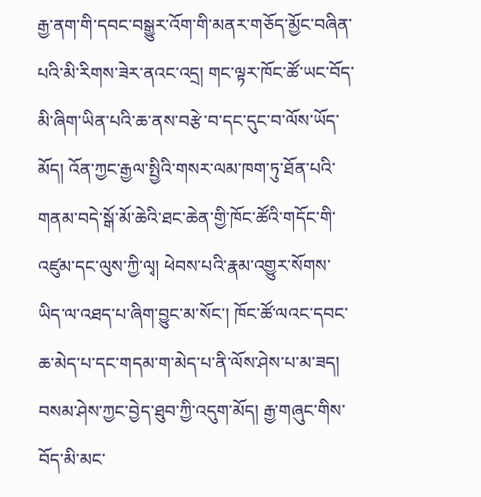རྒྱ་ནག་གི་དབང་བསྒྱུར་འོག་གི་མནར་གཅོད་མྱོང་བཞིན་པའི་མི་རིགས་ཟེར་ནའང་འདྲ། གང་ལྟར་ཁོང་ཚོ་ཡང་བོད་མི་ཞིག་ཡིན་པའི་ཆ་ནས་བརྩེ་བ་དང་དུང་བ་ལོས་ཡོད་མོད། འོན་ཀྱང་རྒྱལ་སྤྱིའི་གསར་ལམ་ཁག་ཏུ་ཐོན་པའི་གནམ་བདེ་སྒོ་མོ་ཆེའི་ཐང་ཆེན་གྱི་ཁོང་ཚོའི་གདོང་གི་འཛུམ་དང་ལུས་ཀྱི་ལྭ། ཕེབས་པའི་རྣམ་འགྱུར་སོགས་ཡིད་ལ་འཐད་པ་ཞིག་བྱུང་མ་སོང་། ཁོང་ཚོ་ལའང་དབང་ཆ་མེད་པ་དང་གདམ་ག་མེད་པ་ནི་ལོས་ཤེས་པ་མ་ཟད། བསམ་ཤེས་ཀྱང་བྱེད་ཐུབ་ཀྱི་འདུག་མོད། རྒྱ་གཞུང་གིས་བོད་མི་མང་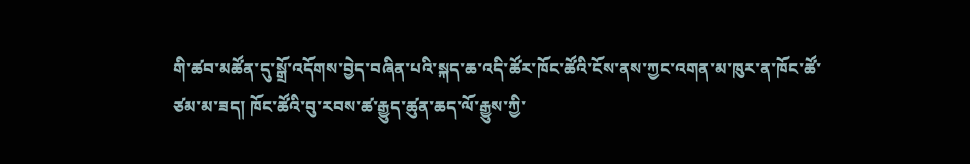གི་ཚབ་མཚོན་དུ་སྒྲོ་འདོགས་བྱེད་བཞིན་པའི་སྐད་ཆ་འདི་ཚོར་ཁོང་ཚོའི་ངོས་ནས་ཀྱང་འགན་མ་ཁུར་ན་ཁོང་ཚོ་ཙམ་མ་ཟད། ཁོང་ཚོའི་བུ་རབས་ཚ་རྒྱུད་ཚུན་ཆད་ལོ་རྒྱུས་ཀྱི་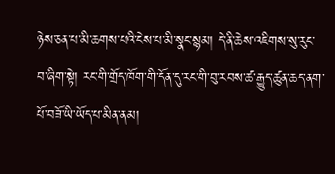ཉེས་ཅན་པ་མི་ཆགས་པའི་ངེས་པ་མི་སྣང་སྙམ། དེ་ནི་ཆེས་འཇིགས་སུ་རུང་བ་ཞིག་སྟེ། རང་གི་གྲོད་ཁོག་གི་དོན་དུ་རང་གི་བུ་རབས་ཚ་རྒྱུད་ཚུན་ཆད་ནག་པོ་བཟོ་ཡི་ཡོད་པ་མིན་ནམ།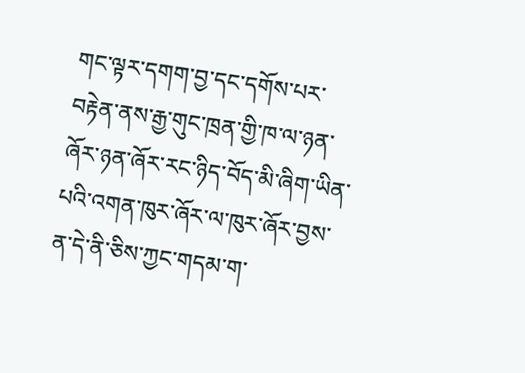གང་ལྟར་དགག་བྱ་དང་དགོས་པར་བརྟེན་ནས་རྒྱ་གུང་ཁྲན་གྱི་ཁ་ལ་ཉན་ཞོར་ཉན་ཞོར་རང་ཉིད་བོད་མི་ཞིག་ཡིན་པའི་འགན་ཁུར་ཞོར་ལ་ཁུར་ཞོར་བྱས་ན་དེ་ནི་ཅིས་ཀྱང་གདམ་ག་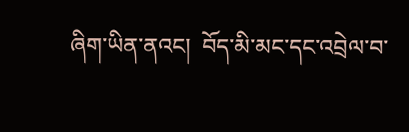ཞིག་ཡིན་ནའང།  བོད་མི་མང་དང་འབྲེལ་བ་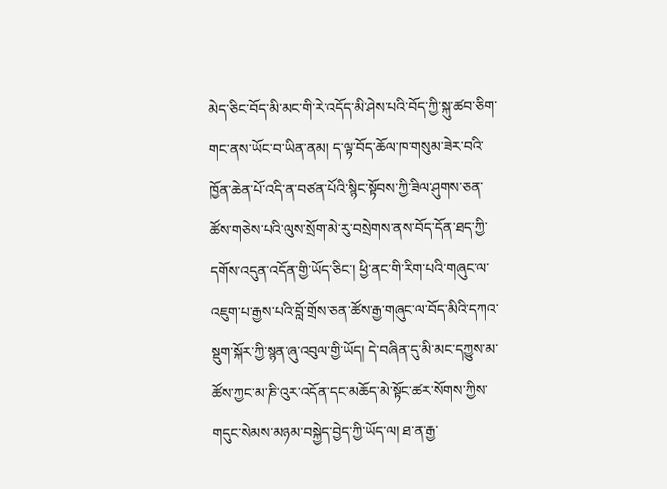མེད་ཅིང་བོད་མི་མང་གི་རེ་འདོད་མི་ཤེས་པའི་བོད་ཀྱི་སྐུ་ཚབ་ཅིག་གང་ནས་ཡོང་བ་ཡིན་ནམ། ད་ལྟ་བོད་ཆོལ་ཁ་གསུམ་ཟེར་བའི་ཁྱོན་ཆེན་པོ་འདི་ན་བཙན་པོའི་སྙིང་སྟོབས་ཀྱི་ཟིལ་ཤུགས་ཅན་ཚོས་གཅེས་པའི་ལུས་སྲོག་མེ་རུ་བསྲེགས་ནས་བོད་དོན་ཐད་ཀྱི་དགོས་འདུན་འདོན་གྱི་ཡོད་ཅིང་། ཕྱི་ནང་གི་རིག་པའི་གཞུང་ལ་འཇུག་པ་རྒྱས་པའི་བློ་གྲོས་ཅན་ཚོས་རྒྱ་གཞུང་ལ་བོད་མིའི་དཀའ་སྡུག་སྐོར་ཀྱི་སྙན་ཞུ་འབུལ་གྱི་ཡོད། དེ་བཞིན་དུ་མི་མང་དཀྱུས་མ་ཚོས་ཀྱང་མ་ཎི་འུར་འདོན་དང་མཆོད་མེ་སྟོང་ཚར་སོགས་ཀྱིས་གདུང་སེམས་མཉམ་བསྐྱེད་བྱེད་ཀྱི་ཡོད་ལ། ཐ་ན་རྒྱ་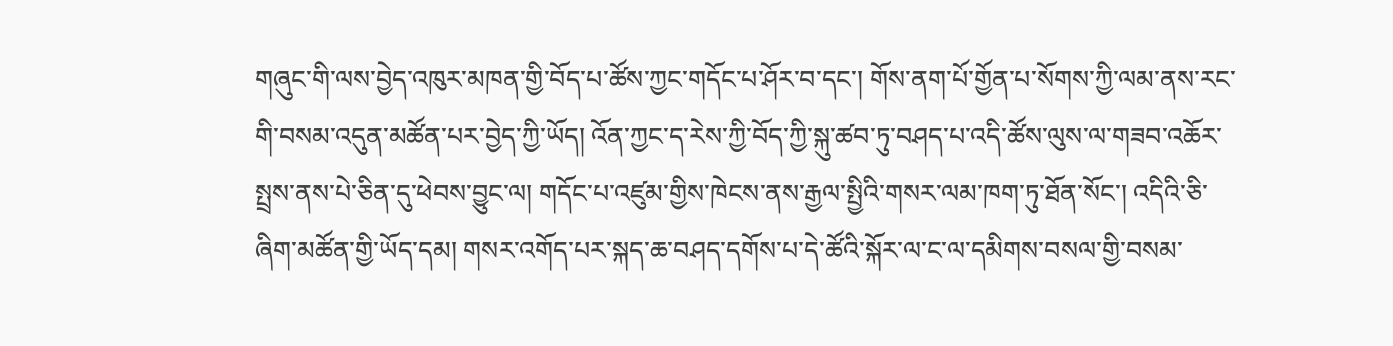གཞུང་གི་ལས་བྱེད་འཁུར་མཁན་གྱི་བོད་པ་ཚོས་ཀྱང་གདོང་པ་ཤོར་བ་དང་། གོས་ནག་པོ་གྱོན་པ་སོགས་ཀྱི་ལམ་ནས་རང་གི་བསམ་འདུན་མཚོན་པར་བྱེད་ཀྱི་ཡོད། འོན་ཀྱང་ད་རེས་ཀྱི་བོད་ཀྱི་སྐུ་ཚབ་ཏུ་བཤད་པ་འདི་ཚོས་ལུས་ལ་གཟབ་འཆོར་སྤྲས་ནས་པེ་ཅིན་དུ་ཕེབས་བྱུང་ལ། གདོང་པ་འཛུམ་གྱིས་ཁེངས་ནས་རྒྱལ་སྤྱིའི་གསར་ལམ་ཁག་ཏུ་ཐོན་སོང་། འདིའི་ཅི་ཞིག་མཚོན་གྱི་ཡོད་དམ། གསར་འགོད་པར་སྐད་ཆ་བཤད་དགོས་པ་དེ་ཚོའི་སྐོར་ལ་ང་ལ་དམིགས་བསལ་གྱི་བསམ་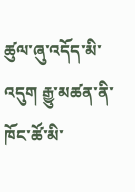ཚུལ་ཞུ་འདོད་མི་འདུག རྒྱུ་མཚན་ནི་ཁོང་ཚོ་མི་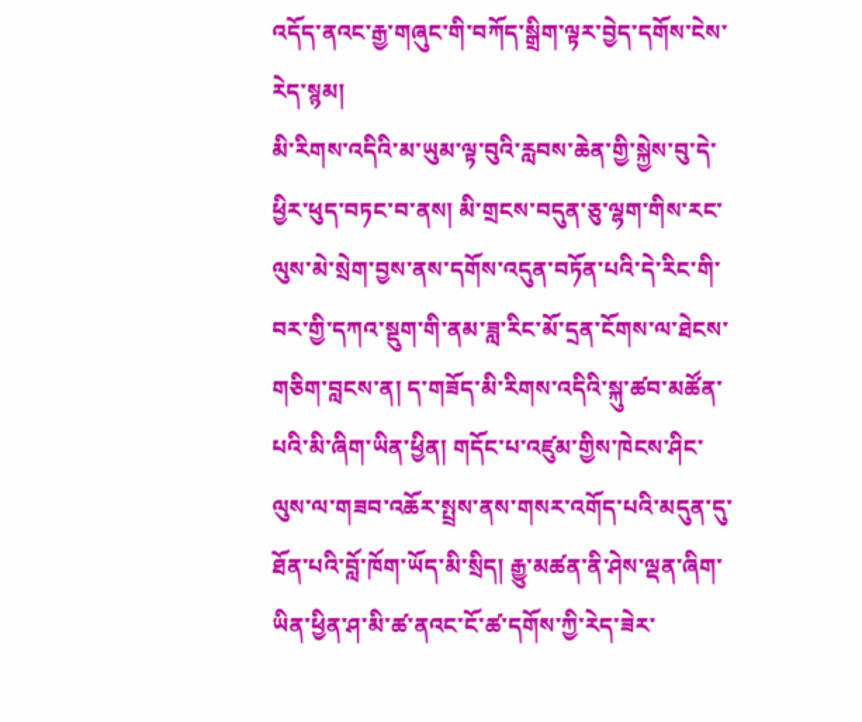འདོད་ནའང་རྒྱ་གཞུང་གི་བཀོད་སྒྲིག་ལྟར་བྱེད་དགོས་ངེས་རེད་སྙམ།
མི་རིགས་འདིའི་མ་ཡུམ་ལྟ་བུའི་རླབས་ཆེན་གྱི་སྐྱེས་བུ་དེ་ཕྱིར་ཕུད་བཏང་བ་ནས། མི་གྲངས་བདུན་ཅུ་ལྷག་གིས་རང་ལུས་མེ་སྲེག་བྱས་ནས་དགོས་འདུན་བཏོན་པའི་དེ་རིང་གི་བར་གྱི་དཀའ་སྡུག་གི་ནམ་ཟླ་རིང་མོ་དྲན་ངོགས་ལ་ཐེངས་གཅིག་བླངས་ན། ད་གཟོད་མི་རིགས་འདིའི་སྐུ་ཚབ་མཚོན་པའི་མི་ཞིག་ཡིན་ཕྱིན། གདོང་པ་འཛུམ་གྱིས་ཁེངས་ཤིང་ལུས་ལ་གཟབ་འཆོར་སྤྲས་ནས་གསར་འགོད་པའི་མདུན་དུ་ཐོན་པའི་བློ་ཁོག་ཡོད་མི་སྲིད། རྒྱུ་མཚན་ནི་ཤེས་ལྡན་ཞིག་ཡིན་ཕྱིན་ཤ་མི་ཚ་ནའང་ངོ་ཚ་དགོས་ཀྱི་རེད་ཟེར་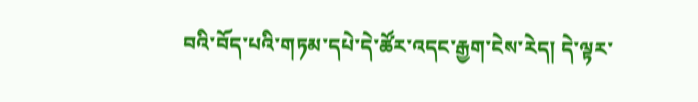བའི་བོད་པའི་གཏམ་དཔེ་དེ་ཚོར་འདང་རྒྱག་ངེས་རེད། དེ་ལྟར་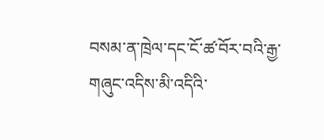བསམ་ན་ཁྲེལ་དང་ངོ་ཚ་བོར་བའི་རྒྱ་གཞུང་འདིས་མི་འདིའི་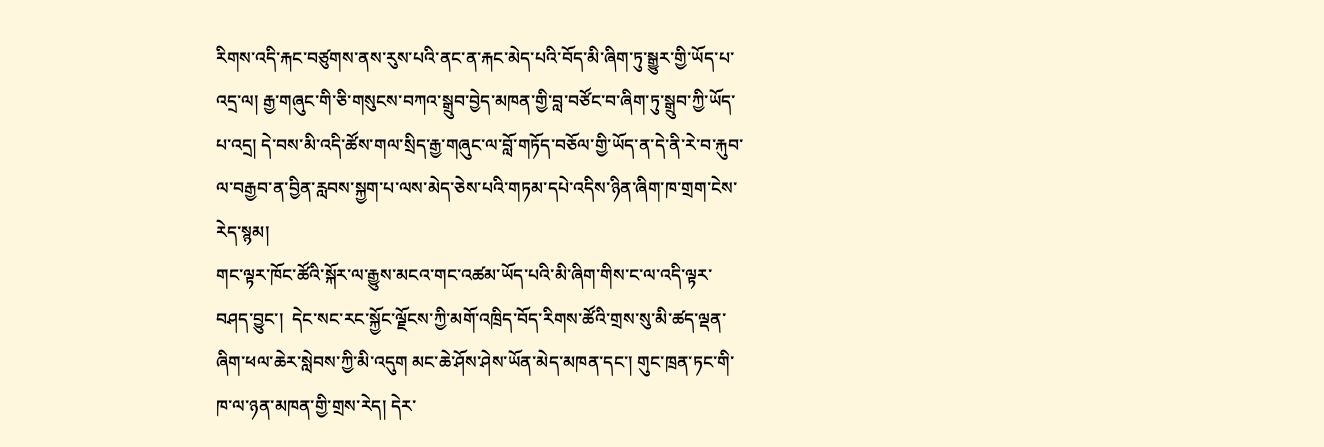རིགས་འདི་རྐང་བཙུགས་ནས་རུས་པའི་ནང་ན་རྐང་མེད་པའི་བོད་མི་ཞིག་ཏུ་སྒྱུར་གྱི་ཡོད་པ་འདྲ་ལ། རྒྱ་གཞུང་གི་ཅི་གསུངས་བཀའ་སྒྲུབ་བྱེད་མཁན་གྱི་བླ་བཙོང་བ་ཞིག་ཏུ་སྒྲུབ་ཀྱི་ཡོད་པ་འདྲ། དེ་བས་མི་འདི་ཚོས་གལ་སྲིད་རྒྱ་གཞུང་ལ་བློ་གཏོད་བཅོལ་གྱི་ཡོད་ན་དེ་ནི་རེ་བ་རྐུབ་ལ་བརྒྱབ་ན་བྱིན་རླབས་སྐྱག་པ་ལས་མེད་ཅེས་པའི་གཏམ་དཔེ་འདིས་ཉིན་ཞིག་ཁ་གྲག་ངེས་རེད་སྙམ།
གང་ལྟར་ཁོང་ཚོའི་སྐོར་ལ་རྒྱུས་མངའ་གང་འཚམ་ཡོད་པའི་མི་ཞིག་གིས་ང་ལ་འདི་ལྟར་བཤད་བྱུང་།  དེང་སང་རང་སྐྱོང་ལྗོངས་ཀྱི་མགོ་འཁྲིད་བོད་རིགས་ཚོའི་གྲས་སུ་མི་ཚད་ལྡན་ཞིག་ཕལ་ཆེར་སླེབས་ཀྱི་མི་འདུག མང་ཆེ་ཤོས་ཤེས་ཡོན་མེད་མཁན་དང་། གུང་ཁྲན་ཏང་གི་ཁ་ལ་ཉན་མཁན་གྱི་གྲས་རེད། དེར་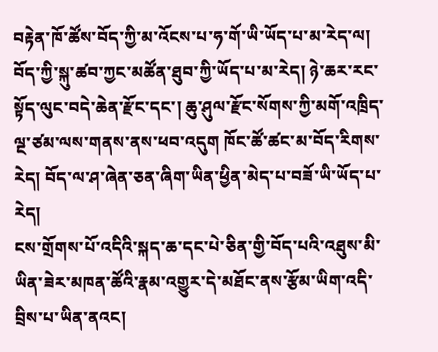བརྟེན་ཁོ་ཚོས་བོད་ཀྱི་མ་འོངས་པ་ཧ་གོ་ཡི་ཡོད་པ་མ་རེད་ལ། བོད་ཀྱི་སྐུ་ཚབ་ཀྱང་མཚོན་ཐུབ་ཀྱི་ཡོད་པ་མ་རེད། ཉེ་ཆར་རང་སྟོད་ལུང་བདེ་ཆེན་རྫོང་དང་། ཆུ་ཤུལ་རྫོང་སོགས་ཀྱི་མགོ་འཁྲིད་ལྔ་ཙམ་ལས་གནས་ནས་ཕབ་འདུག ཁོང་ཚོ་ཚང་མ་བོད་རིགས་རེད། བོད་ལ་ཤ་ཞེན་ཅན་ཞིག་ཡིན་ཕྱིན་མེད་པ་བཟོ་ཡི་ཡོད་པ་རེད།
ངས་གྲོགས་པོ་འདིའི་སྐད་ཆ་དང་པེ་ཅིན་གྱི་བོད་པའི་འཐུས་མི་ཡིན་ཟེར་མཁན་ཚོའི་རྣམ་འགྱུར་དེ་མཐོང་ནས་རྩོམ་ཡིག་འདི་བྲིས་པ་ཡིན་ནའང།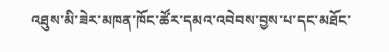འཐུས་མི་ཟེར་མཁན་ཁོང་ཚོར་དམའ་འབེབས་བྱས་པ་དང་མཐོང་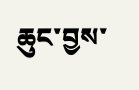ཆུང་བྱས་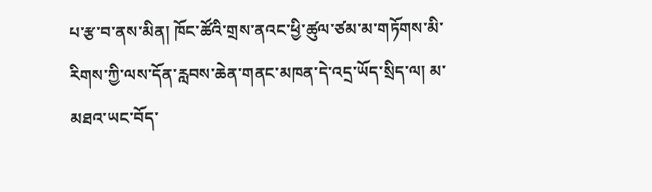པ་རྩ་བ་ནས་མིན། ཁོང་ཚོའི་གྲས་ནའང་ཕྱི་ཚུལ་ཙམ་མ་གཏོགས་མི་རིགས་ཀྱི་ལས་དོན་རླབས་ཆེན་གནང་མཁན་དེ་འདྲ་ཡོད་སྲིད་ལ། མ་མཐའ་ཡང་བོད་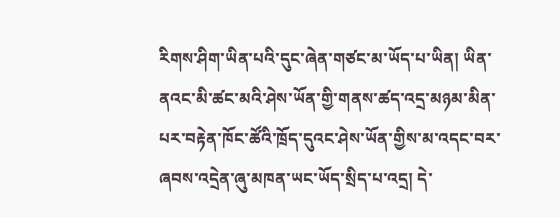རིགས་ཤིག་ཡིན་པའི་དུང་ཞེན་གཙང་མ་ཡོད་པ་ཡིན། ཡིན་ནའང་མི་ཚང་མའི་ཤེས་ཡོན་གྱི་གནས་ཚད་འདྲ་མཉམ་མིན་པར་བརྟེན་ཁོང་ཚོའི་ཁྲོད་དུའང་ཤེས་ཡོན་གྱིས་མ་འདང་བར་ཞབས་འདྲེན་ཞུ་མཁན་ཡང་ཡོད་སྲིད་པ་འདྲ། དེ་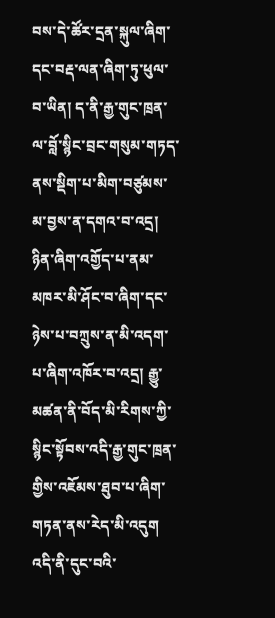བས་དེ་ཚོར་དྲན་སྐུལ་ཞིག་དང་བརྡ་ལན་ཞིག་ཏུ་ཕུལ་བ་ཡིན། ད་ནི་རྒྱ་གུང་ཁྲན་ལ་བློ་སྙིང་བྲང་གསུམ་གཏད་ནས་སྡིག་པ་མིག་བཙུམས་མ་བྱས་ན་དགའ་བ་འདྲ། ཉིན་ཞིག་འགྱོད་པ་ནམ་མཁར་མི་ཤོང་བ་ཞིག་དང་ཉེས་པ་བཀྲུས་ན་མི་འདག་པ་ཞིག་འཁོར་བ་འདྲ། རྒྱུ་མཚན་ནི་བོད་མི་རིགས་ཀྱི་སྙིང་སྟོབས་འདི་རྒྱ་གུང་ཁྲན་གྱིས་འཇོམས་ཐུབ་པ་ཞིག་གཏན་ནས་རེད་མི་འདུག འདི་ནི་དུང་བའི་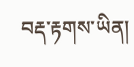བརྡ་རྟགས་ཡིན།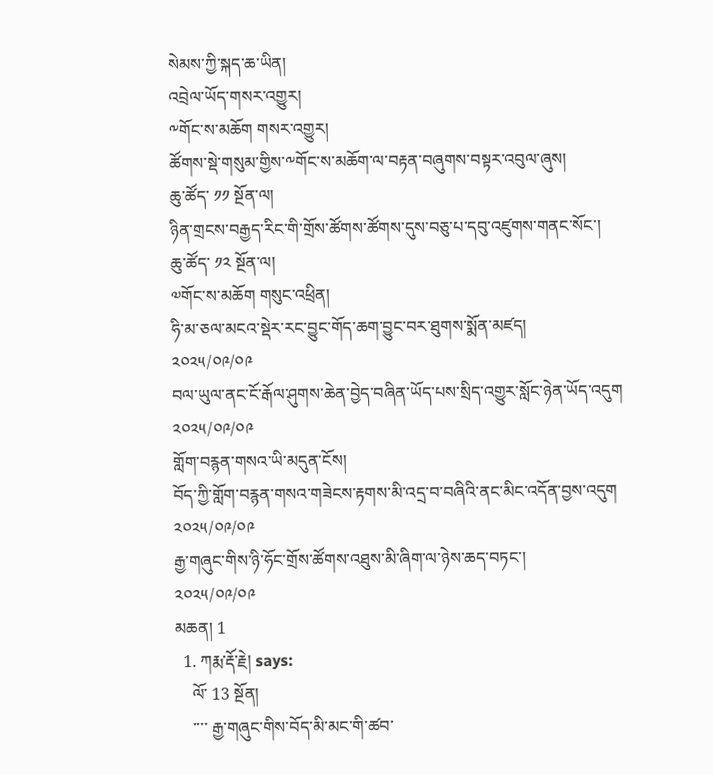སེམས་ཀྱི་སྐད་ཆ་ཡིན།
འབྲེལ་ཡོད་གསར་འགྱུར།
༸གོང་ས་མཆོག གསར་འགྱུར།
ཚོགས་སྡེ་གསུམ་གྱིས་༸གོང་ས་མཆོག་ལ་བརྟན་བཞུགས་བསྟར་འབུལ་ཞུས།
ཆུ་ཚོད་ ༡༡ སྔོན་ལ།
ཉིན་གྲངས་བརྒྱད་རིང་གི་གྲོས་ཚོགས་ཚོགས་དུས་བཅུ་པ་དབུ་འཛུགས་གནང་སོང་།
ཆུ་ཚོད་ ༡༢ སྔོན་ལ།
༧གོང་ས་མཆོག གསུང་འཕྲིན།
ཧི་མ་ཅལ་མངའ་སྡེར་རང་བྱུང་གོད་ཆག་བྱུང་བར་ཐུགས་སྨོན་མཛད།
༢༠༢༥/༠༩/༠༩
བལ་ཡུལ་ནང་ངོ་རྒོལ་ཤུགས་ཆེན་བྱེད་བཞིན་ཡོད་པས་སྲིད་འགྱུར་སློང་ཉེན་ཡོད་འདུག
༢༠༢༥/༠༩/༠༩
གློག་བརྙན་གསའ་ཡི་མདུན་ངོས།
བོད་ཀྱི་གློག་བརྙན་གསའ་གཟེངས་རྟགས་མི་འདྲ་བ་བཞིའི་ནང་མིང་འདོན་བྱས་འདུག
༢༠༢༥/༠༩/༠༩
རྒྱ་གཞུང་གིས་ཉི་ཧོང་གྲོས་ཚོགས་འཐུས་མི་ཞིག་ལ་ཉེས་ཆད་བཏང་།
༢༠༢༥/༠༩/༠༩
མཆན། 1
  1. ཀརྨ་རྡོ་རྗེ། says:
    ལོ་ 13 སྔོན།
    ་་་་ རྒྱ་གཞུང་གིས་བོད་མི་མང་གི་ཚབ་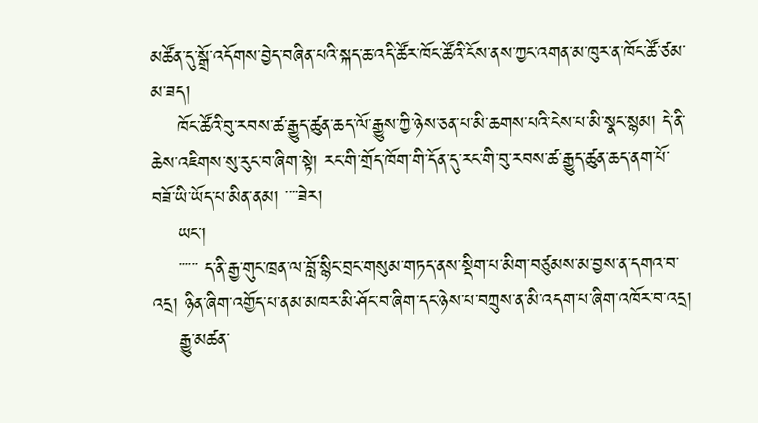མཚོན་དུ་སྒྲོ་འདོགས་བྱེད་བཞིན་པའི་སྐད་ཆ་འདི་ཚོར་ཁོང་ཚོའི་ངོས་ནས་ཀྱང་འགན་མ་ཁུར་ན་ཁོང་ཚོ་ཙམ་མ་ཟད།
    ཁོང་ཚོའི་བུ་རབས་ཚ་རྒྱུད་ཚུན་ཆད་ལོ་རྒྱུས་ཀྱི་ཉེས་ཅན་པ་མི་ཆགས་པའི་ངེས་པ་མི་སྣང་སྙམ། དེ་ནི་ཆེས་འཇིགས་སུ་རུང་བ་ཞིག་སྟེ། རང་གི་གྲོད་ཁོག་གི་དོན་དུ་རང་གི་བུ་རབས་ཚ་རྒྱུད་ཚུན་ཆད་ནག་པོ་བཟོ་ཡི་ཡོད་པ་མིན་ནམ། ་་་་ཟེར།
    ཡང་།
    ་་་་་་ ད་ནི་རྒྱ་གུང་ཁྲན་ལ་བློ་སྙིང་བྲང་གསུམ་གཏད་ནས་སྡིག་པ་མིག་བཙུམས་མ་བྱས་ན་དགའ་བ་འདྲ། ཉིན་ཞིག་འགྱོད་པ་ནམ་མཁར་མི་ཤོང་བ་ཞིག་དང་ཉེས་པ་བཀྲུས་ན་མི་འདག་པ་ཞིག་འཁོར་བ་འདྲ།
    རྒྱུ་མཚན་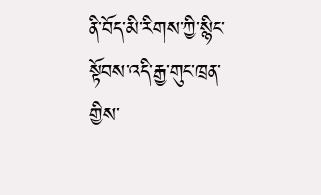ནི་བོད་མི་རིགས་ཀྱི་སྙིང་སྟོབས་འདི་རྒྱ་གུང་ཁྲན་གྱིས་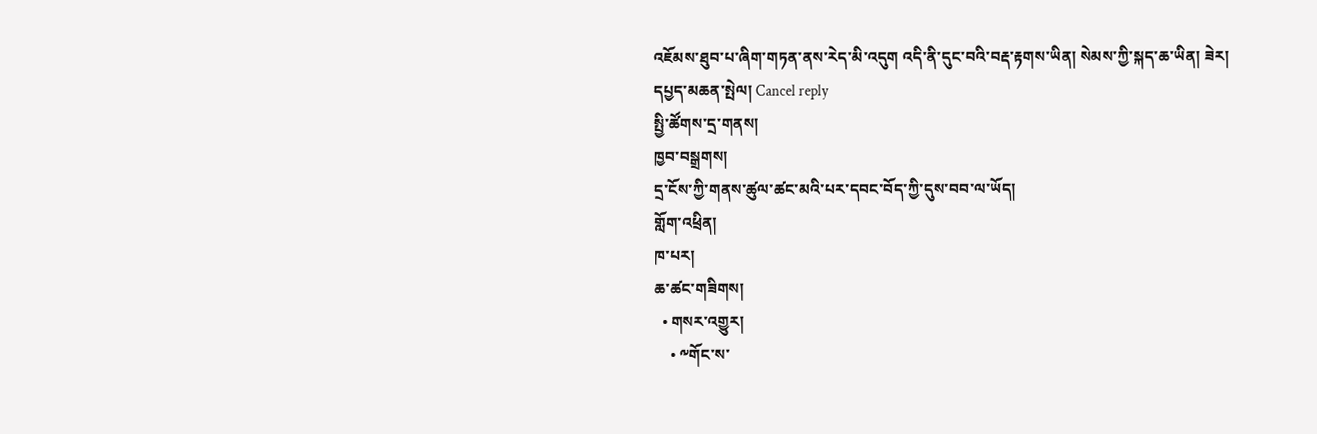འཇོམས་ཐུབ་པ་ཞིག་གཏན་ནས་རེད་མི་འདུག འདི་ནི་དུང་བའི་བརྡ་རྟགས་ཡིན། སེམས་ཀྱི་སྐད་ཆ་ཡིན། ཟེར།
དཔྱད་མཆན་སྤེལ། Cancel reply
སྤྱི་ཚོགས་དྲ་གནས།
ཁྱབ་བསྒྲགས།
དྲ་ངོས་ཀྱི་གནས་ཚུལ་ཚང་མའི་པར་དབང་བོད་ཀྱི་དུས་བབ་ལ་ཡོད།
གློག་འཕྲིན།
ཁ་པར།
ཆ་ཚང་གཟིགས།
  • གསར་འགྱུར།
    • ༸གོང་ས་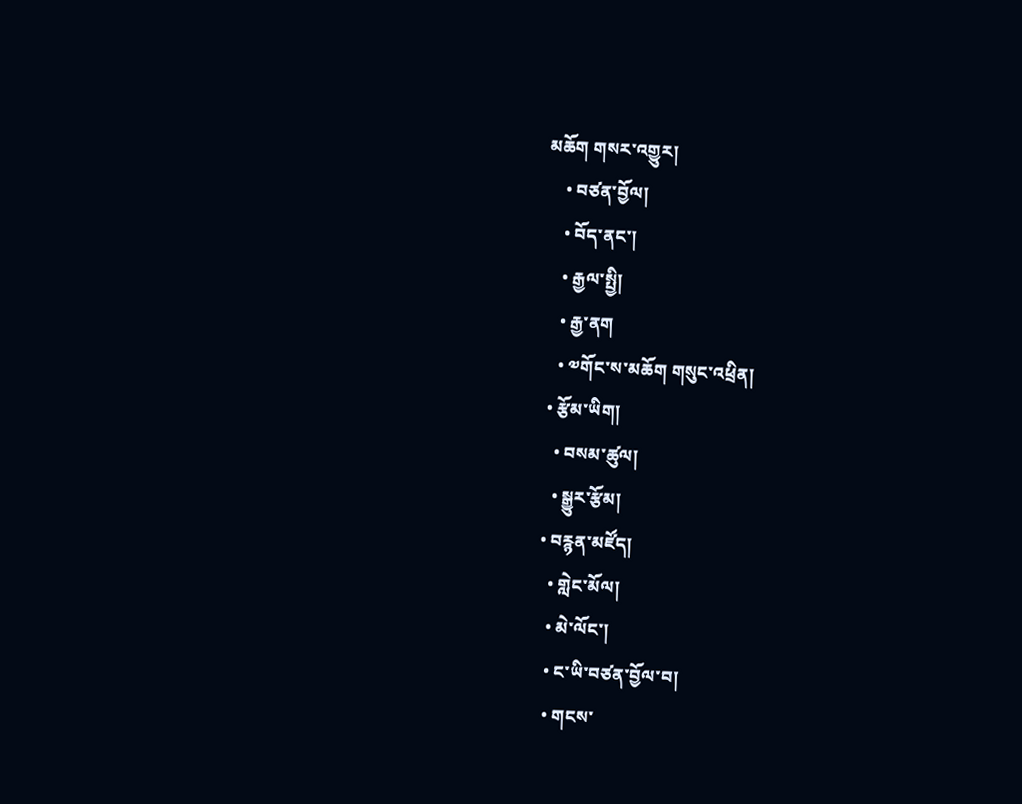མཆོག གསར་འགྱུར།
    • བཙན་བྱོལ།
    • བོད་ནང་།
    • རྒྱལ་སྤྱི།
    • རྒྱ་ནག
    • ༧གོང་ས་མཆོག གསུང་འཕྲིན།
  • རྩོམ་ཡིག།
    • བསམ་ཚུལ།
    • སྒྱུར་རྩོམ།
  • བརྙན་མཛོད།
    • གླེང་མོལ།
    • མེ་ལོང་།
    • ང་ཡི་བཙན་བྱོལ་བ།
    • གངས་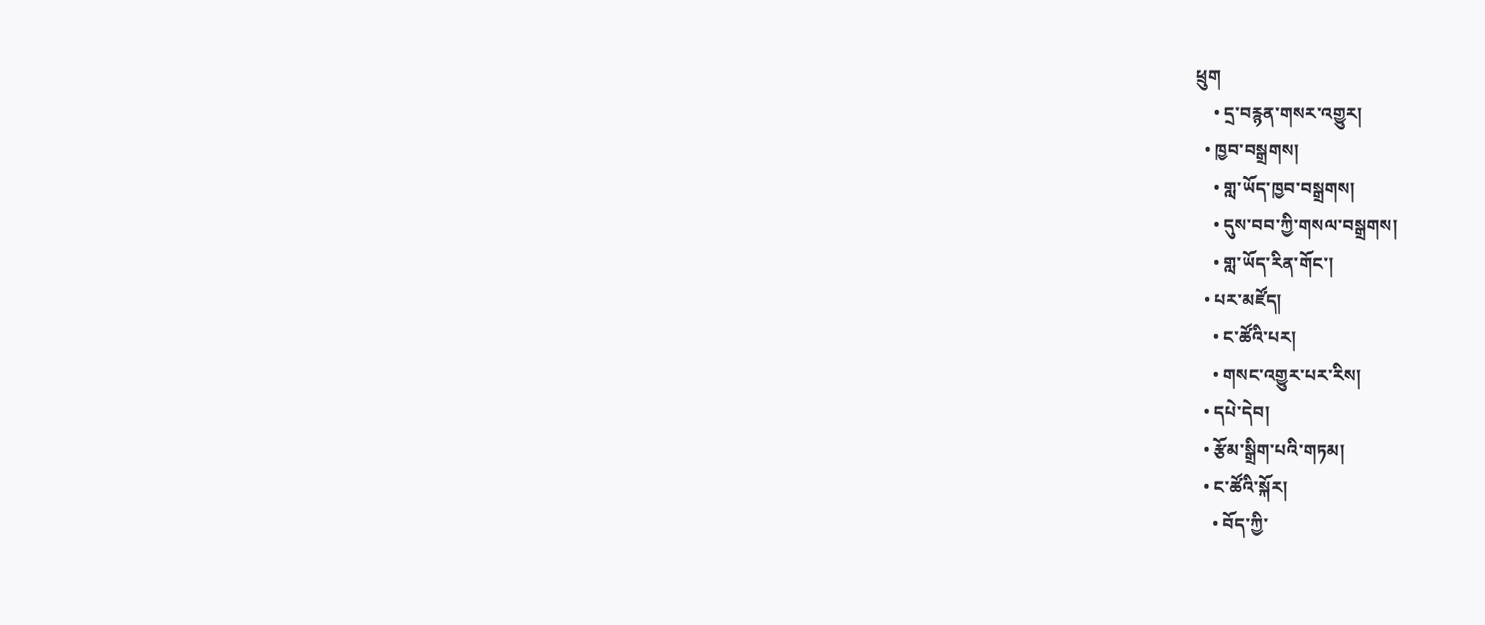ཕྲུག
    • དྲ་བརྙན་གསར་འགྱུར།
  • ཁྱབ་བསྒྲགས།
    • གླ་ཡོད་ཁྱབ་བསྒྲགས།
    • དུས་བབ་ཀྱི་གསལ་བསྒྲགས།
    • གླ་ཡོད་རིན་གོང་།
  • པར་མཛོད།
    • ང་ཚོའི་པར།
    • གསང་འགྱུར་པར་རིས།
  • དཔེ་དེབ།
  • རྩོམ་སྒྲིག་པའི་གཏམ།
  • ང་ཚོའི་སྐོར།
    • བོད་ཀྱི་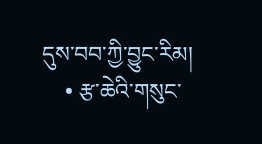དུས་བབ་ཀྱི་བྱུང་རིམ།
    • རྩ་ཆེའི་གསུང་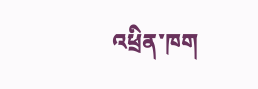འཕྲིན་ཁག